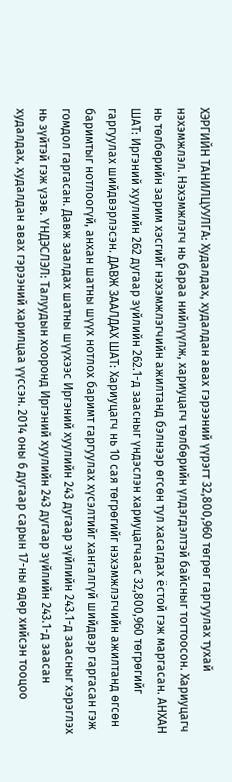ХЭРГИЙН ТАНИЛЦУУЛГА: Худалдах, худалдан авах гэрээний үүрэгт 32,800,960 төгрөг гаргуулах тухай нэхэмжлэл. Нэхэмжлэгч нь бараа нийлүүлж, хариуцагч төлбөрийн үлдэгдэлтэй байсныг тогтоосон. Хариуцагч нь төлбөрийн зарим хэсгийг нэхэмжлэгчийн ажилтанд бэлнээр өгсөн тул хасагдах ёстой гэж маргасан. АНХАН ШАТ: Иргэний хуулийн 262 дугаар зүйлийн 262.1-д заасныг үндэслэн хариуцагчаас 32,800,960 төгрөгийг гаргуулах шийдвэрлэсэн. ДАВЖ ЗААЛДАХ ШАТ: Хариуцагч нь 10 сая төгрөгийг нэхэмжлэгчийн ажилтанд өгсөн баримтыг нотлоогүй, анхан шатны шүүх нотлох баримт гаргуулах хүсэлтийг хангалгүй шийдвэр гаргасан гэж гомдол гаргасан. Давж заалдах шатны шүүхээс Иргэний хуулийн 243 дугаар зүйлийн 243.1-д заасныг хэрэглэх нь зүйтэй гэж үзэв. ҮНДЭСЛЭЛ: Талуудын хооронд Иргэний хуулийн 243 дугаар зүйлийн 243.1-д заасан худалдах, худалдан авах гэрээний харилцаа үүссэн. 2014 оны 6 дугаар сарын 17-ны өдөр хийсэн тооцоо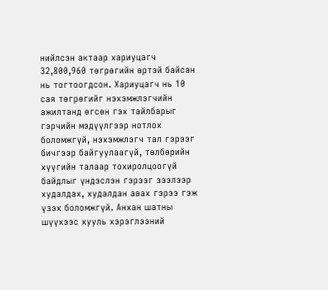нийлсэн актаар хариуцагч 32,800,960 төгрөгийн өртэй байсан нь тогтоогдсон. Хариуцагч нь 10 сая төгрөгийг нэхэмжлэгчийн ажилтанд өгсөн гэх тайлбарыг гэрчийн мэдүүлгээр нотлох боломжгүй, нэхэмжлэгч тал гэрээг бичгээр байгуулаагүй, төлбөрийн хүүгийн талаар тохиролцоогүй байдлыг үндэслэн гэрээг зээлээр худалдах, худалдан авах гэрээ гэж үзэх боломжгүй. Анхан шатны шүүхээс хууль хэрэглээний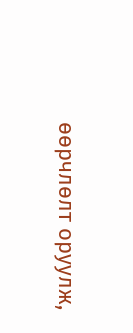өөрчлөлт оруулж,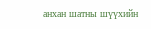анхан шатны шүүхийн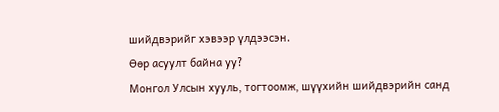шийдвэрийг хэвээр үлдээсэн.
Өөр асуулт байна уу?
Монгол Улсын хууль, тогтоомж, шүүхийн шийдвэрийн санд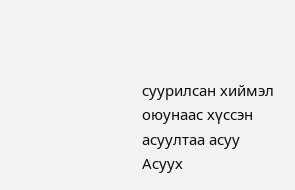суурилсан хиймэл оюунаас хүссэн асуултаа асуу
Асуух